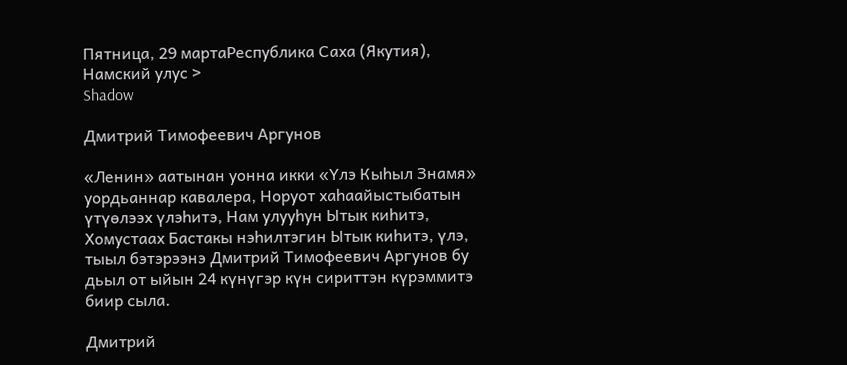Пятница, 29 мартаРеспублика Саха (Якутия), Намский улус >
Shadow

Дмитрий Тимофеевич Аргунов

«Ленин» аатынан уонна икки «Үлэ Кыһыл Знамя» уордьаннар кавалера, Норуот хаһаайыстыбатын үтүөлээх үлэһитэ, Нам улууһун Ытык киһитэ, Хомустаах Бастакы нэhилтэгин Ытык киhитэ, үлэ, тыыл бэтэрээнэ Дмитрий Тимофеевич Аргунов бу дьыл от ыйын 24 күнүгэр күн сириттэн күрэммитэ биир сыла.

Дмитрий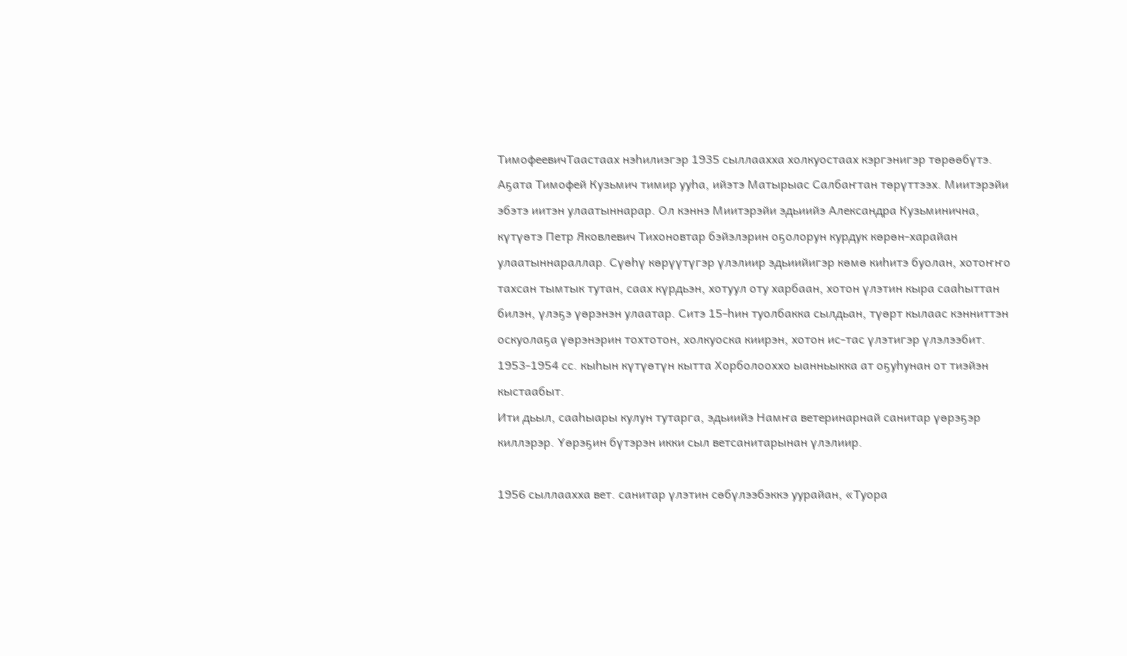ТимофеевичТаастаах нэһилиэгэр 1935 сыллаахха холкуостаах кэргэнигэр төрөөбүтэ. Аҕата Тимофей Кузьмич тимир ууһа, ийэтэ Матырыас Салбаҥтан төрүттээх. Миитэрэйи эбэтэ иитэн улаатыннарар. Ол кэннэ Миитэрэйи эдьиийэ Александра Кузьминична, күтүөтэ Петр Яковлевич Тихоновтар бэйэлэрин оҕолорун курдук көрөн-харайан улаатыннараллар. Сүөһү көрүүтүгэр үлэлиир эдьиийигэр көмө киһитэ буолан, хотоҥҥо тахсан тымтык тутан, саах күрдьэн, хотуул оту харбаан, хотон үлэтин кыра сааһыттан билэн, үлэҕэ үөрэнэн улаатар. Ситэ 15-һин туолбакка сылдьан, түөрт кылаас кэнниттэн оскуолаҕа үөрэнэрин тохтотон, холкуоска киирэн, хотон ис-тас үлэтигэр үлэлээбит. 1953-1954 сс. кыһын күтүөтүн кытта Хорболооххо ыанньыкка ат оҕуһунан от тиэйэн кыстаабыт.
Ити дьыл, сааһыары кулун тутарга, эдьиийэ Намҥа ветеринарнай санитар үөрэҕэр киллэрэр. Үөрэҕин бүтэрэн икки сыл ветсанитарынан үлэлиир.

1956 сыллаахха вет. санитар үлэтин сөбүлээбэккэ уурайан, «Туора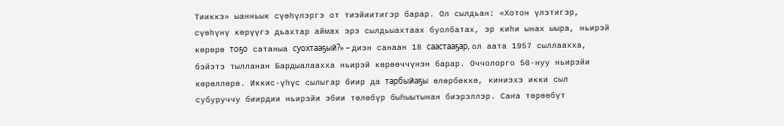Тииккэ» ыанньык сүөһүлэргэ от тиэйиитигэр барар. Ол сылдьан: «Хотон үлэтигэр, сүөһүнү көрүүгэ дьахтар аймах эрэ сылдьыахтаах буолбатах, эр киһи ынах ыыра, ньирэй көрөрө тоҕо сатаныа суохтааҕый?» – диэн санаан 18 саастааҕар, ол аата 1957 сыллаахха, бэйэтэ тылланан Бардыалаахха ньирэй көрөөччүнэн барар. Оччолорго 50-нуу ньирэйи көрөллөрө. Иккис-үһүс сылыгар биир да тарбыйаҕы өлөрбөккө, киниэхэ икки сыл субуруччу биирдии ньирэйи эбии төлөбүр быһыытынан биэрэллэр. Саҥа төрөөбүт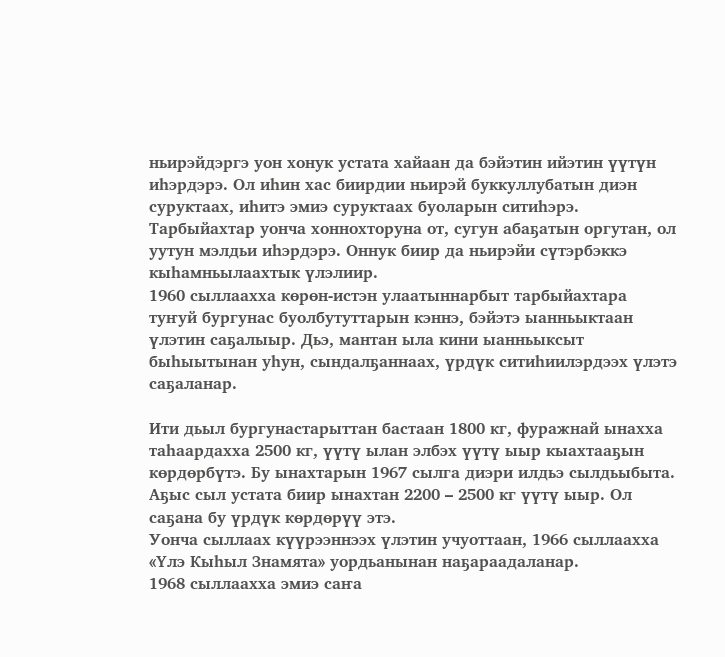ньирэйдэргэ уон хонук устата хайаан да бэйэтин ийэтин үүтүн иһэрдэрэ. Ол иһин хас биирдии ньирэй буккуллубатын диэн суруктаах, иһитэ эмиэ суруктаах буоларын ситиһэрэ. Тарбыйахтар уонча хоннохторуна от, сугун абаҕатын оргутан, ол уутун мэлдьи иһэрдэрэ. Оннук биир да ньирэйи сүтэрбэккэ кыһамньылаахтык үлэлиир.
1960 сыллаахха көрөн-истэн улаатыннарбыт тарбыйахтара туҥуй бургунас буолбутуттарын кэннэ, бэйэтэ ыанньыктаан үлэтин саҕалыыр. Дьэ, мантан ыла кини ыанньыксыт быһыытынан уһун, сындалҕаннаах, үрдүк ситиһиилэрдээх үлэтэ саҕаланар.

Ити дьыл бургунастарыттан бастаан 1800 кг, фуражнай ынахха таһаардахха 2500 кг, үүтү ылан элбэх үүтү ыыр кыахтааҕын көрдөрбүтэ. Бу ынахтарын 1967 сылга диэри илдьэ сылдьыбыта. Аҕыс сыл устата биир ынахтан 2200 – 2500 кг үүтү ыыр. Ол саҕана бу үрдүк көрдөрүү этэ.
Уонча сыллаах күүрээннээх үлэтин учуоттаан, 1966 сыллаахха «Үлэ Кыһыл Знамята» уордьанынан наҕараадаланар.
1968 сыллаахха эмиэ саҥа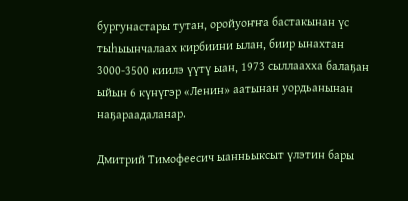бургунастары тутан, оройуоҥҥа бастакынан үс тыһыынчалаах кирбиини ылан, биир ынахтан 3000-3500 киилэ үүтү ыан, 1973 сыллаахха балаҕан ыйын 6 күнүгэр «Ленин» аатынан уордьанынан наҕараадаланар.

Дмитрий Тимофеесич ыанньыксыт үлэтин бары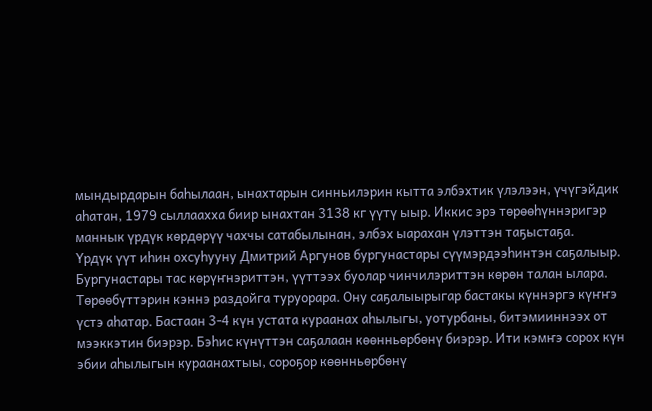мындырдарын баһылаан, ынахтарын синньилэрин кытта элбэхтик үлэлээн, үчүгэйдик аһатан, 1979 сыллаахха биир ынахтан 3138 кг үүтү ыыр. Иккис эрэ төрөөһүннэригэр маннык үрдүк көрдөрүү чахчы сатабылынан, элбэх ыарахан үлэттэн таҕыстаҕа.
Үрдүк үүт иһин охсуһууну Дмитрий Аргунов бургунастары сүүмэрдээһинтэн саҕалыыр. Бургунастары тас көрүҥнэриттэн, үүттээх буолар чинчилэриттэн көрөн талан ылара. Төрөөбүттэрин кэннэ раздойга туруорара. Ону саҕалыырыгар бастакы күннэргэ күҥҥэ үстэ аһатар. Бастаан 3-4 күн устата кураанах аһылыгы, уотурбаны, битэмииннээх от мээккэтин биэрэр. Бэһис күнүттэн саҕалаан көөнньөрбөнү биэрэр. Ити кэмҥэ сорох күн эбии аһылыгын кураанахтыы, сороҕор көөнньөрбөнү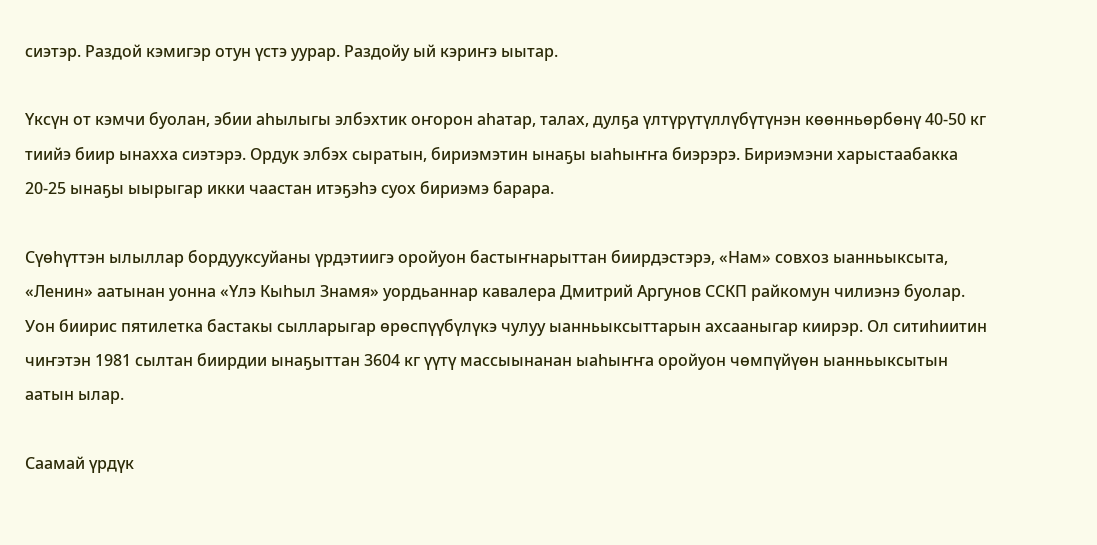сиэтэр. Раздой кэмигэр отун үстэ уурар. Раздойу ый кэриҥэ ыытар.

Үксүн от кэмчи буолан, эбии аһылыгы элбэхтик оҥорон аһатар, талах, дулҕа үлтүрүтүллүбүтүнэн көөнньөрбөнү 40-50 кг тиийэ биир ынахха сиэтэрэ. Ордук элбэх сыратын, бириэмэтин ынаҕы ыаһыҥҥа биэрэрэ. Бириэмэни харыстаабакка 20-25 ынаҕы ыырыгар икки чаастан итэҕэһэ суох бириэмэ барара.

Сүөһүттэн ылыллар бордууксуйаны үрдэтиигэ оройуон бастыҥнарыттан биирдэстэрэ, «Нам» совхоз ыанньыксыта, «Ленин» аатынан уонна «Үлэ Кыһыл Знамя» уордьаннар кавалера Дмитрий Аргунов ССКП райкомун чилиэнэ буолар. Уон биирис пятилетка бастакы сылларыгар өрөспүүбүлүкэ чулуу ыанньыксыттарын ахсааныгар киирэр. Ол ситиһиитин чиҥэтэн 1981 сылтан биирдии ынаҕыттан 3604 кг үүтү массыынанан ыаһыҥҥа оройуон чөмпүйүөн ыанньыксытын аатын ылар.

Саамай үрдүк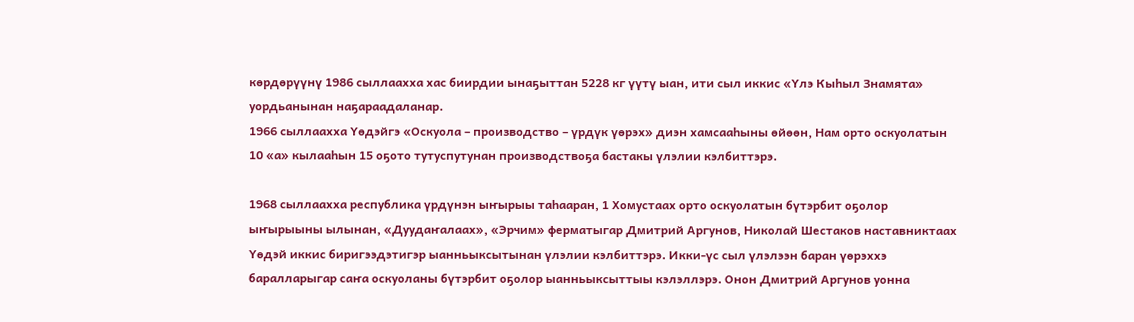көрдөрүүнү 1986 сыллаахха хас биирдии ынаҕыттан 5228 кг үүтү ыан, ити сыл иккис «Үлэ Кыһыл Знамята» уордьанынан наҕараадаланар.
1966 сыллаахха Үөдэйгэ «Оскуола – производство – үрдүк үөрэх» диэн хамсааһыны өйөөн, Нам орто оскуолатын 10 «а» кылааһын 15 оҕото тутуспутунан производствоҕа бастакы үлэлии кэлбиттэрэ.

1968 сыллаахха республика үрдүнэн ыҥырыы таһааран, 1 Хомустаах орто оскуолатын бүтэрбит оҕолор ыҥырыыны ылынан, «Дуудаҥалаах», «Эрчим» ферматыгар Дмитрий Аргунов, Николай Шестаков наставниктаах Үөдэй иккис биригээдэтигэр ыанньыксытынан үлэлии кэлбиттэрэ. Икки-үс сыл үлэлээн баран үөрэххэ баралларыгар саҥа оскуоланы бүтэрбит оҕолор ыанньыксыттыы кэлэллэрэ. Онон Дмитрий Аргунов уонна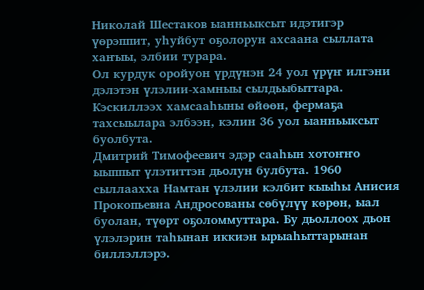Николай Шестаков ыанньыксыт идэтигэр үөрэппит, уһуйбут оҕолорун ахсаана сыллата хаҥыы, элбии турара.
Ол курдук оройуон үрдүнэн 24 уол үрүҥ илгэни дэлэтэн үлэлии-хамныы сылдьыбыттара. Кэскиллээх хамсааһыны өйөөн, фермаҕа тахсыылара элбээн, кэлин 36 уол ыанньыксыт буолбута.
Дмитрий Тимофеевич эдэр сааһын хотоҥҥо ыыппыт үлэтиттэн дьолун булбута. 1960 сыллаахха Намтан үлэлии кэлбит кыыһы Анисия Прокопьевна Андросованы сөбүлүү көрөн, ыал буолан, түөрт оҕоломмуттара. Бу дьоллоох дьон үлэлэрин таһынан иккиэн ырыаһыттарынан биллэллэрэ.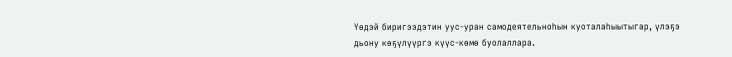Үөдэй биригээдэтин уус-уран самодеятельноһын куоталаһыытыгар, үлэҕэ дьону көҕүлүүргэ күүс-көмө буолаллара.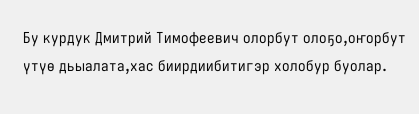Бу курдук Дмитрий Тимофеевич олорбут олоҕо,оҥорбут үтүө дьыалата,хас биирдиибитигэр холобур буолар.